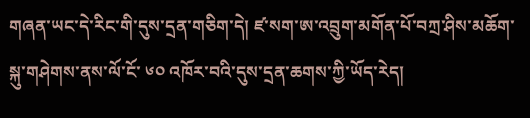གཞན་ཡང་དེ་རིང་གི་དུས་དྲན་གཅིག་དེ། ཛ་སག་ཨ་འབྲུག་མགོན་པོ་བཀྲ་ཤིས་མཆོག་སྐུ་གཤེགས་ནས་ལོ་ངོ་ ༦༠ འཁོར་བའི་དུས་དྲན་ཆགས་ཀྱི་ཡོད་རེད།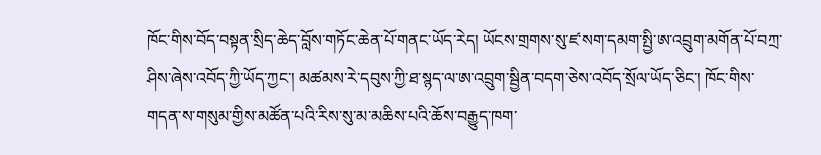ཁོང་གིས་བོད་བསྟན་སྲིད་ཆེད་བློས་གཏོང་ཆེན་པོ་གནང་ཡོད་རེད། ཡོངས་གྲགས་སུ་ཛ་སག་དམག་སྤྱི་ཨ་འབྲུག་མགོན་པོ་བཀྲ་ཤིས་ཞེས་འབོད་ཀྱི་ཡོད་ཀྱང་། མཚམས་རེ་དབུས་ཀྱི་ཐ་སྙད་ལ་ཨ་འབྲུག་སྦྱིན་བདག་ཅེས་འབོད་སྲོལ་ཡོད་ཅིང་། ཁོང་གིས་གདན་ས་གསུམ་གྱིས་མཚོན་པའི་རིས་སུ་མ་མཆིས་པའི་ཆོས་བརྒྱུད་ཁག་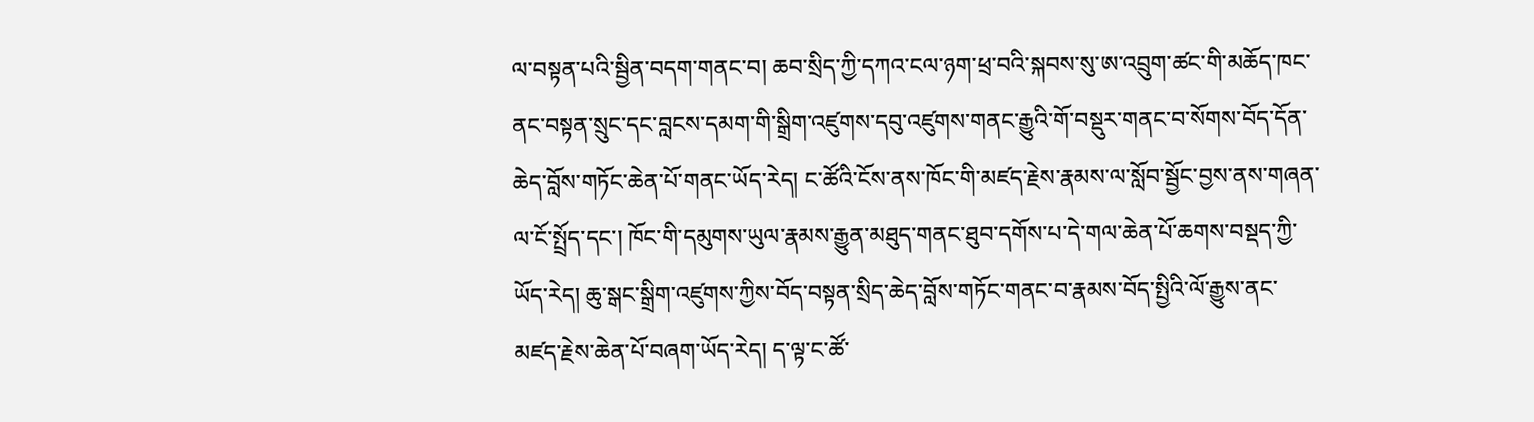ལ་བསྟན་པའི་སྦྱིན་བདག་གནང་བ། ཆབ་སྲིད་ཀྱི་དཀའ་ངལ་ཉག་ཕྲ་བའི་སྐབས་སུ་ཨ་འབྲུག་ཚང་གི་མཆོད་ཁང་ནང་བསྟན་སྲུང་དང་བླངས་དམག་གི་སྒྲིག་འཛུགས་དབུ་འཛུགས་གནང་རྒྱུའི་གོ་བསྡུར་གནང་བ་སོགས་བོད་དོན་ཆེད་བློས་གཏོང་ཆེན་པོ་གནང་ཡོད་རེད། ང་ཚོའི་ངོས་ནས་ཁོང་གི་མཛད་རྗེས་རྣམས་ལ་སློབ་སྦྱོང་བྱས་ནས་གཞན་ལ་ངོ་སྤྲོད་དང་། ཁོང་གི་དམུགས་ཡུལ་རྣམས་རྒྱུན་མཐུད་གནང་ཐུབ་དགོས་པ་དེ་གལ་ཆེན་པོ་ཆགས་བསྡད་ཀྱི་ཡོད་རེད། ཆུ་སྒང་སྒྲིག་འཛུགས་ཀྱིས་བོད་བསྟན་སྲིད་ཆེད་བློས་གཏོང་གནང་བ་རྣམས་བོད་སྤྱིའི་ལོ་རྒྱུས་ནང་མཛད་རྗེས་ཆེན་པོ་བཞག་ཡོད་རེད། ད་ལྟ་ང་ཚོ་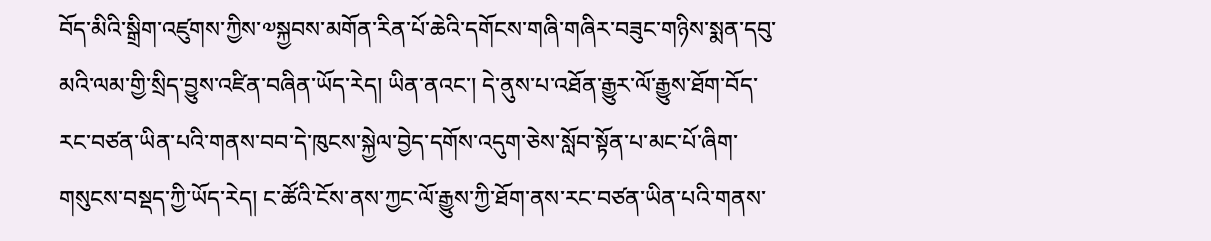བོད་མིའི་སྒྲིག་འཛུགས་ཀྱིས་༧སྐྱབས་མགོན་རིན་པོ་ཆེའི་དགོངས་གཞི་གཞིར་བཟུང་གཉིས་སྨན་དབུ་མའི་ལམ་གྱི་སྲིད་བྱུས་འཛིན་བཞིན་ཡོད་རེད། ཡིན་ནའང་། དེ་ནུས་པ་འཐོན་རྒྱུར་ལོ་རྒྱུས་ཐོག་བོད་རང་བཙན་ཡིན་པའི་གནས་བབ་དེ་ཁུངས་སྐྱེལ་བྱེད་དགོས་འདུག་ཅེས་སློབ་སྟོན་པ་མང་པོ་ཞིག་གསུངས་བསྡད་ཀྱི་ཡོད་རེད། ང་ཚོའི་ངོས་ནས་ཀྱང་ལོ་རྒྱུས་ཀྱི་ཐོག་ནས་རང་བཙན་ཡིན་པའི་གནས་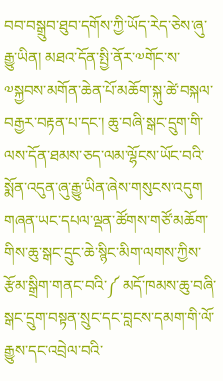བབ་བསྒྲུབ་ཐུབ་དགོས་ཀྱི་ཡོད་རེད་ཅེས་ཞུ་རྒྱུ་ཡིན། མཐའ་དོན་སྤྱི་ནོར་༧གོང་ས་༧སྐྱབས་མགོན་ཆེན་པོ་མཆོག་སྐུ་ཚེ་བསྐལ་བརྒྱར་བརྟན་པ་དང་། ཆུ་བཞི་སྒང་དྲུག་གི་ལས་དོན་ཐམས་ཅད་ལམ་ལྷོངས་ཡོང་བའི་སྨོན་འདུན་ཞུ་རྒྱུ་ཡིན་ཞེས་གསུངས་འདུག
གཞན་ཡང་དཔལ་ལྡན་ཚོགས་གཙོ་མཆོག་གིས་ཆུ་སྒང་དྲུང་ཆེ་སྙིང་མིག་ལགས་ཀྱིས་རྩོམ་སྒྲིག་གནང་བའི་༼ མདོ་ཁམས་ཆུ་བཞི་སྒང་དྲུག་བསྟན་སྲུང་དང་བླངས་དམག་གི་ལོ་རྒྱུས་དང་འབྲེལ་བའི་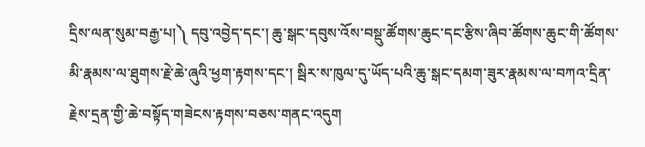དྲིས་ལན་སུམ་བརྒྱ་པ།༽ དབུ་འབྱེད་དང་། ཆུ་སྒང་དབུས་འོས་བསྡུ་ཚོགས་ཆུང་དང་རྩིས་ཞིབ་ཚོགས་ཆུང་གི་ཚོགས་མི་རྣམས་ལ་ཐུགས་རྗེ་ཆེ་ཞུའི་ཕྱག་རྟགས་དང་། སྦིར་ས་ཁུལ་དུ་ཡོད་པའི་ཆུ་སྒང་དམག་ཟུར་རྣམས་ལ་བཀའ་དྲིན་རྗེས་དྲན་གྱི་ཆེ་བསྟོད་གཟེངས་རྟགས་བཅས་གནང་འདུག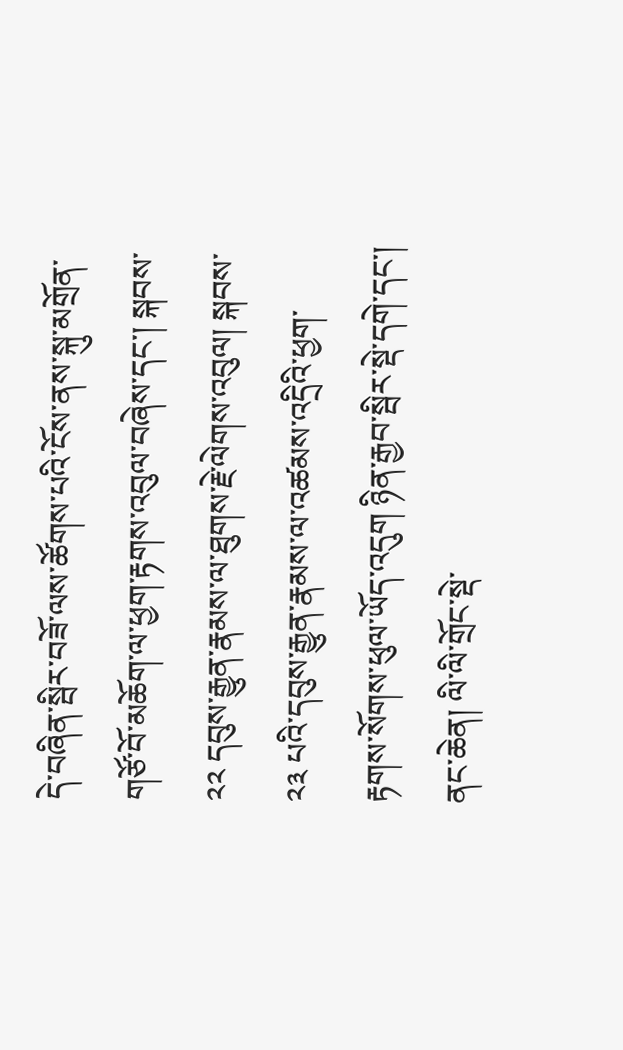དེ་བཞིན་སྦིར་བཟོ་ལས་ཚོགས་པའི་ངོས་ནས་སྐུ་མགྲོན་གཙོ་བོ་མཆོག་ལ་ཕྱག་རྟགས་འབུལ་བཞེས་དང་། སྐབས་༢༢ དབུས་རྒྱུན་རྣམས་ལ་ཐུགས་རྗེ་ལེགས་འབུལ། སྐབས་༢༣ པའི་དབུས་རྒྱུན་རྣམས་ལ་འཚམས་འདྲིའི་ཕྱག་རྟགས་སོགས་ཕུལ་ཡོད་འདུག ཉིན་རྒྱབ་སྦིར་སྡེ་དགེ་དང་། ནང་ཆེན། ལི་ལི་གྲོང་སྡེ་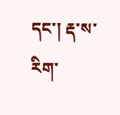དང་། རྡ་ས་རིག་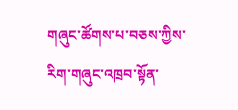གཞུང་ཚོགས་པ་བཅས་ཀྱིས་རིག་གཞུང་འཁྲབ་སྟོན་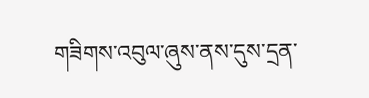གཟིགས་འབུལ་ཞུས་ནས་དུས་དྲན་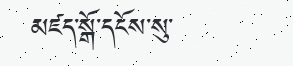མཛད་སྒོ་དངོས་སུ་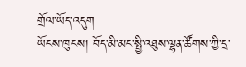གྲོལ་ཡོད་འདུག
ཡོངས་ཁུངས། བོད་མི་མང་སྤྱི་འཐུས་ལྷན་ཚོགས་ཀྱི་དྲ་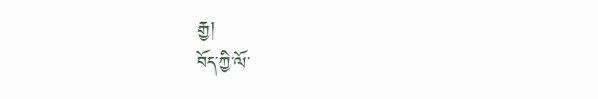རྒྱ།
བོད་ཀྱི་ལོ་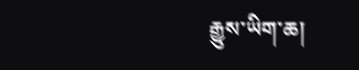རྒྱུས་ཡིག་ཆ།